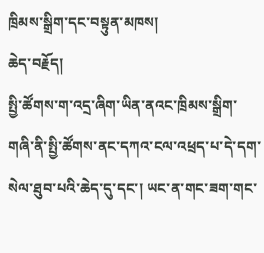ཁྲིམས་སྒྲིག་དང་བསྟུན་མཁས།
ཆེད་བརྗོད།
སྤྱི་ཚོགས་ག་འདྲ་ཞིག་ཡིན་ནའང་ཁྲིམས་སྒྲིག་གཞི་ནི་སྤྱི་ཚོགས་ནང་དཀའ་ངལ་འཕྲད་པ་དེ་དག་སེལ་ཐུབ་པའི་ཆེད་དུ་དང་། ཡང་ན་གང་ཟག་གང་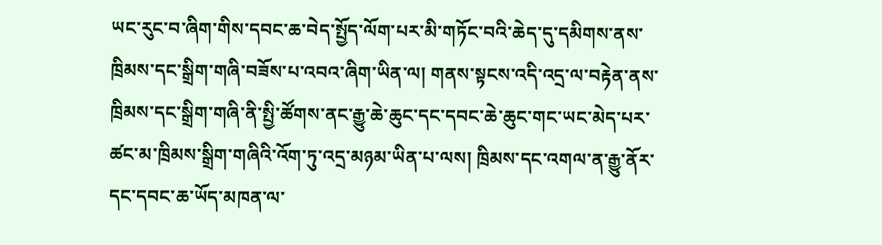ཡང་རུང་བ་ཞིག་གིས་དབང་ཆ་བེད་སྤྱོད་ལོག་པར་མི་གཏོང་བའི་ཆེད་དུ་དམིགས་ནས་ཁྲིམས་དང་སྒྲིག་གཞི་བཟོས་པ་འབའ་ཞིག་ཡིན་ལ། གནས་སྟངས་འདི་འདྲ་ལ་བརྟེན་ནས་ཁྲིམས་དང་སྒྲིག་གཞི་ནི་སྤྱི་ཚོགས་ནང་རྒྱུ་ཆེ་ཆུང་དང་དབང་ཆེ་ཆུང་གང་ཡང་མེད་པར་ཚང་མ་ཁྲིམས་སྒྲིག་གཞིའི་འོག་ཏུ་འདྲ་མཉམ་ཡིན་པ་ལས། ཁྲིམས་དང་འགལ་ན་རྒྱུ་ནོར་དང་དབང་ཆ་ཡོད་མཁན་ལ་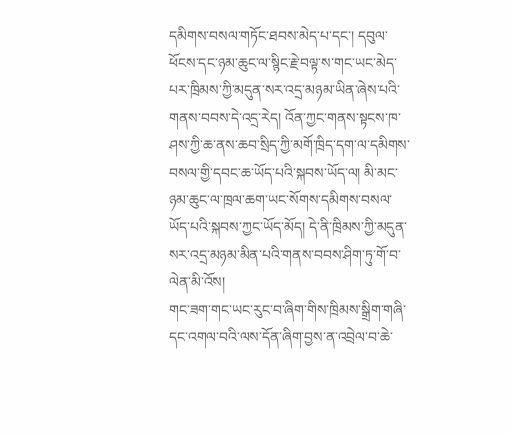དམིགས་བསལ་གཏོང་ཐབས་མེད་པ་དང་། དབུལ་ཕོངས་དང་ཉམ་ཆུང་ལ་སྙིང་རྗེ་བལྟ་ས་གང་ཡང་མེད་པར་ཁྲིམས་ཀྱི་མདུན་སར་འདྲ་མཉམ་ཡིན་ཞེས་པའི་གནས་བབས་དེ་འདྲ་རེད། འོན་ཀྱང་གནས་སྟངས་ཁ་ཤས་ཀྱི་ཆ་ནས་ཆབ་སྲིད་ཀྱི་མགོ་ཁྲིད་དག་ལ་དམིགས་བསལ་གྱི་དབང་ཆ་ཡོད་པའི་སྐབས་ཡོད་ལ། མི་མང་ཉམ་ཆུང་ལ་ཁྲལ་ཆག་ཡང་སོགས་དམིགས་བསལ་ཡོད་པའི་སྐབས་ཀྱང་ཡོད་མོད། དེ་ནི་ཁྲིམས་ཀྱི་མདུན་སར་འདྲ་མཉམ་མིན་པའི་གནས་བབས་ཤིག་ཏུ་གོ་བ་ལེན་མི་འོས།
གང་ཟག་གང་ཡང་རུང་བ་ཞིག་གིས་ཁྲིམས་སྒྲིག་གཞི་དང་འགལ་བའི་ལས་དོན་ཞིག་བྱས་ན་འབྲེལ་བ་ཆེ་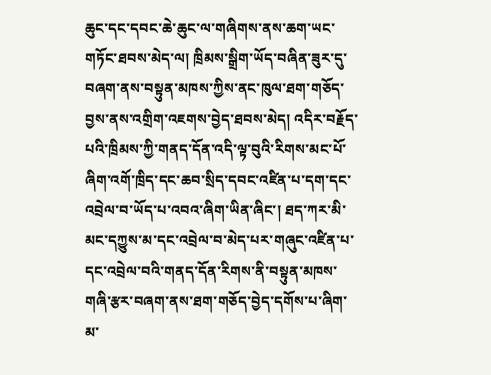ཆུང་དང་དབང་ཆེ་ཆུང་ལ་གཞིགས་ནས་ཆག་ཡང་གཏོང་ཐབས་མེད་ལ། ཁྲིམས་སྒྲིག་ཡོད་བཞིན་ཟུར་དུ་བཞག་ནས་བསྟུན་མཁས་ཀྱིས་ནང་ཁུལ་ཐག་གཅོད་བྱས་ནས་འགྲིག་འཇགས་བྱེད་ཐབས་མེད། འདིར་བརྗོད་པའི་ཁྲིམས་ཀྱི་གནད་དོན་འདི་ལྟ་བུའི་རིགས་མང་པོ་ཞིག་འགོ་ཁྲིད་དང་ཆབ་སྲིད་དབང་འཛིན་པ་དག་དང་འབྲེལ་བ་ཡོད་པ་འབའ་ཞིག་ཡིན་ཞིང་། ཐད་ཀར་མི་མང་དཀྱུས་མ་དང་འབྲེལ་བ་མེད་པར་གཞུང་འཛིན་པ་དང་འབྲེལ་བའི་གནད་དོན་རིགས་ནི་བསྟུན་མཁས་གཞི་རྩར་བཞག་ནས་ཐག་གཅོད་བྱེད་དགོས་པ་ཞིག་མ་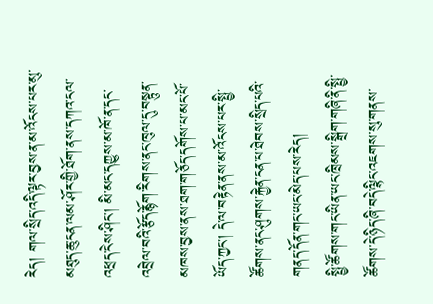རེད། གལ་སྲིད་འདི་ལྟར་བྱས་ན་མ་འོངས་པར་མུ་མཐུད་ཆུ་ངན་ལམ་ཤོར་གྱི་ཐོག་ནས་དཀའ་ངལ་འཕྲད་ངེས་ཤིང་། མི་མང་དཀྱུས་མ་ཁོ་ན་དང་འབྲེལ་བའི་རྩོད་རྙོག་རིགས་ནང་ཁུལ་དུ་བསྟུན་མཁས་བྱས་ནས་ཐག་གཅོད་དགོས་པ་མང་པོ་ཡོད་ཀྱང་། དེ་ལ་བརྟེན་ནས་མ་འོངས་པར་སྤྱི་ཚོགས་ནང་ཤུགས་རྐྱེན་ངན་པ་ཐེབས་སྲིད་པའི་གནད་དོན་གང་ཡང་མེད་པས་རེད།
སྤྱི་ཚོགས་གང་ཡིན་ཡང་ཁྲིམས་སྒྲིག་གཞི་ནི་སྤྱི་ཚོགས་དེ་ཉིད་ཞི་བདེ་ལྷིང་འཇགས་སུ་གནས་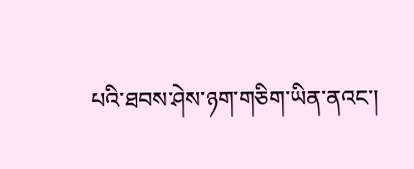པའི་ཐབས་ཤེས་ཉག་གཅིག་ཡིན་ནའང་།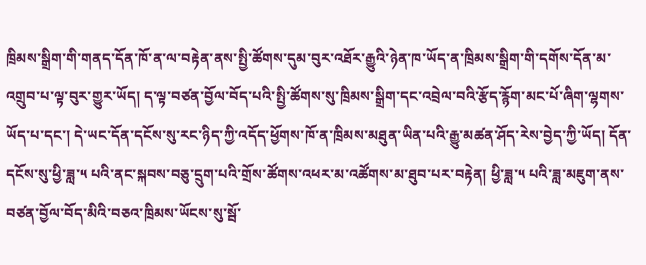ཁྲིམས་སྒྲིག་གི་གནད་དོན་ཁོ་ན་ལ་བརྟེན་ནས་སྤྱི་ཚོགས་དུམ་བུར་འཐོར་རྒྱུའི་ཉེན་ཁ་ཡོད་ན་ཁྲིམས་སྒྲིག་གི་དགོས་དོན་མ་འགྲུབ་པ་ལྟ་བུར་གྱུར་ཡོད། ད་ལྟ་བཙན་བྱོལ་བོད་པའི་སྤྱི་ཚོགས་སུ་ཁྲིམས་སྒྲིག་དང་འབྲེལ་བའི་རྩོད་རྙོག་མང་པོ་ཞིག་ལྷགས་ཡོད་པ་དང་། དེ་ཡང་དོན་དངོས་སུ་རང་ཉིད་ཀྱི་འདོད་ཕྱོགས་ཁོ་ན་ཁྲིམས་མཐུན་ཡིན་པའི་རྒྱུ་མཚན་ཤོད་རེས་བྱེད་ཀྱི་ཡོད། དོན་དངོས་སུ་ཕྱི་ཟླ་༥ པའི་ནང་སྐབས་བཅུ་དྲུག་པའི་གྲོས་ཚོགས་འཕར་མ་འཚོགས་མ་ཐུབ་པར་བརྟེན། ཕྱི་ཟླ་༥ པའི་ཟླ་མཇུག་ནས་བཙན་བྱོལ་བོད་མིའི་བཅའ་ཁྲིམས་ཡོངས་སུ་སྦོ་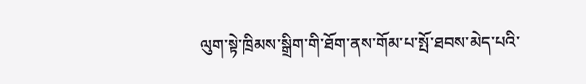ལུག་སྟེ་ཁྲིམས་སྒྲིག་གི་ཐོག་ནས་གོམ་པ་སྤོ་ཐབས་མེད་པའི་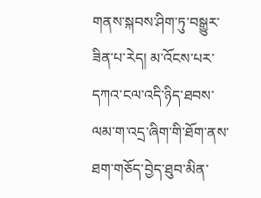གནས་སྐབས་ཤིག་ཏུ་བསྒྱུར་ཟིན་པ་རེད། མ་འོངས་པར་དཀའ་ངལ་འདི་ཉིད་ཐབས་ལམ་ག་འདྲ་ཞིག་གི་ཐོག་ནས་ཐག་གཅོད་བྱེད་ཐུབ་མིན་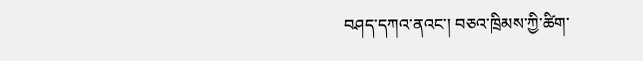བཤད་དཀའ་ནའང་། བཅའ་ཁྲིམས་ཀྱི་ཚིག་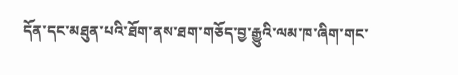དོན་དང་མཐུན་པའི་ཐོག་ནས་ཐག་གཅོད་བྱ་རྒྱུའི་ལམ་ཁ་ཞིག་གང་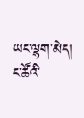ཡང་ལྷག་མེད།
ང་ཚོའི་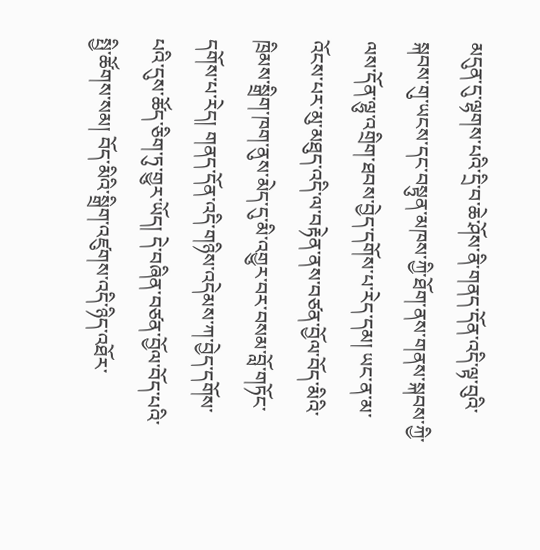མདུན་དུ་ལྷགས་པའི་དྲི་བ་ཆེ་ཤོས་ནི་གནད་དོན་འདི་ལྟ་བུའི་སྐབས་གུ་ཡངས་དང་བསྟུན་མཁས་ཀྱི་ཐོག་ནས་གནས་སྐབས་ཀྱི་ལས་དོན་ལྷུ་འགྲིག་ཐབས་བྱེད་དགོས་པ་རེད་དམ། ཡང་ན་མ་འོངས་པར་མུ་མཐུད་འདི་ལ་བརྟེན་ནས་བཙན་བྱོལ་བོད་མིའི་ཁྲིམས་སྒྲིག་ཁག་ནུས་མེད་དུ་མི་འགྱུར་བར་བསམ་བློ་གཏོང་དགོས་པ་རེད། གནད་དོན་འདི་གཉིས་འདེམས་ཀ་བྱེད་དགོས་པའི་དུས་ཚོད་ཅིག་ཏུ་གྱུར་ཡོད། དེ་བཞིན་བཙན་བྱོལ་བོད་པའི་སྤྱི་ཚོགས་སམ། བོད་མིའི་སྒྲིག་འཛུགས་འདི་ཉིད་འཐོར་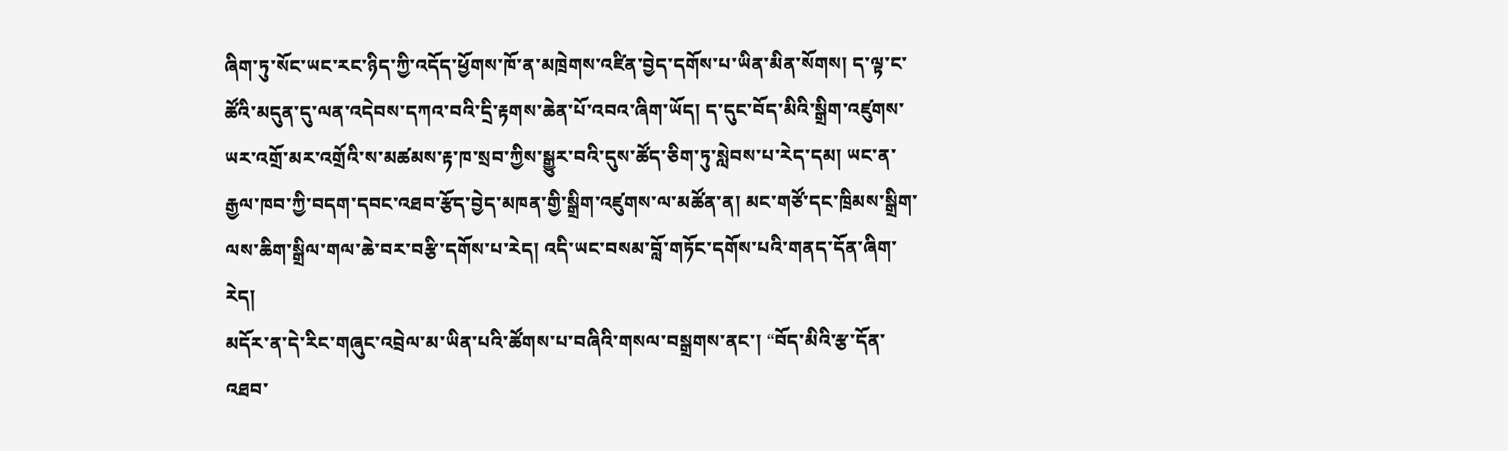ཞིག་ཏུ་སོང་ཡང་རང་ཉིད་ཀྱི་འདོད་ཕྱོགས་ཁོ་ན་མཁྲེགས་འཛིན་བྱེད་དགོས་པ་ཡིན་མིན་སོགས། ད་ལྟ་ང་ཚོའི་མདུན་དུ་ལན་འདེབས་དཀའ་བའི་དྲི་རྟགས་ཆེན་པོ་འབའ་ཞིག་ཡོད། ད་དུང་བོད་མིའི་སྒྲིག་འཛུགས་ཡར་འགྲོ་མར་འགྲོའི་ས་མཚམས་རྟ་ཁ་སྲབ་ཀྱིས་སྒྱུར་བའི་དུས་ཚོད་ཅིག་ཏུ་སླེབས་པ་རེད་དམ། ཡང་ན་རྒྱལ་ཁབ་ཀྱི་བདག་དབང་འཐབ་རྩོད་བྱེད་མཁན་གྱི་སྒྲིག་འཛུགས་ལ་མཚོན་ན། མང་གཙོ་དང་ཁྲིམས་སྒྲིག་ལས་ཆིག་སྒྲིལ་གལ་ཆེ་བར་བརྩི་དགོས་པ་རེད། འདི་ཡང་བསམ་བློ་གཏོང་དགོས་པའི་གནད་དོན་ཞིག་རེད།
མདོར་ན་དེ་རིང་གཞུང་འབྲེལ་མ་ཡིན་པའི་ཚོགས་པ་བཞིའི་གསལ་བསྒྲགས་ནང་། “བོད་མིའི་རྩ་དོན་འཐབ་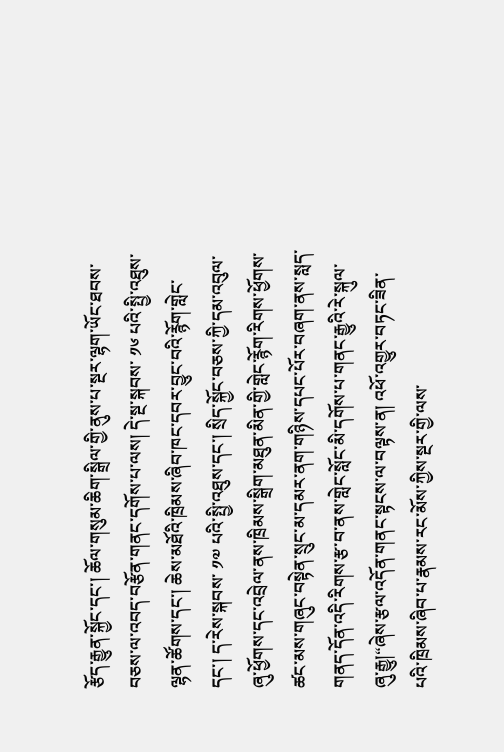རྩོད་རྒྱུན་སྐྱོང་དང་། ཆོལ་གསུམ་ཆིག་སྒྲིལ་གྱི་ནུས་པ་སྔར་ལྷག་ཡོང་ཐབས་བཅས་ལ་འབད་བརྩོན་གནང་དགོས་པ་ལས། དེ་སྔ་སྐབས་ ༡༦ པའི་སྤྱི་འཐུས་ལྷན་ཚོགས་དང་། ཆེས་མཐོའི་ཁྲིམས་ཞིབ་ཁང་དབར་བྱུང་བའི་རྙོག་གླེང་དང་། ད་རེས་སྐབས་ ༡༧ པའི་སྤྱི་འཐུས་དང་། སྲིད་སྐྱོང་བཅས་ཀྱི་དམ་འབུལ་ཞུ་ཕྱོགས་དང་འབྲེལ་ནས་ཁྲིམས་སྒྲིག་མཐུན་མིན་གྱི་གླེང་རྙོག་རིགས་ཕྱོགས་ཚང་མས་གཞུང་བསྟེན་སྲུང་མ་དམར་ནག་གཉིས་དཔང་པོར་བཞག་ནས་སླད་གནད་དོན་འདི་རིགས་རྩ་བ་ནས་གླེང་སློང་མི་དགོས་པ་གནང་རྒྱུའི་རེ་སྐུལ་ཞུ་རྒྱུ།“ཞེས་རྩལ་འདོན་གནང་སྟངས་ལ་བལྟས་ན། འཕོ་འགྱུར་བཏང་ཟིན་པའི་ཁྲིམས་ཞིབ་པ་རྣམས་རང་མོས་ཀྱིས་སྔར་གྱི་ལས་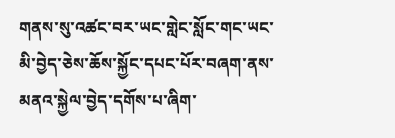གནས་སུ་འཚང་བར་ཡང་གླེང་སློང་གང་ཡང་མི་བྱེད་ཅེས་ཆོས་སྐྱོང་དཔང་པོར་བཞག་ནས་མནའ་སྐྱེལ་བྱེད་དགོས་པ་ཞིག་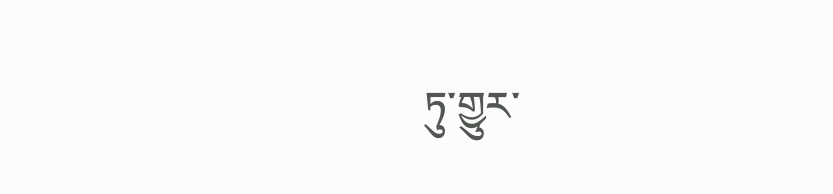ཏུ་གྱུར་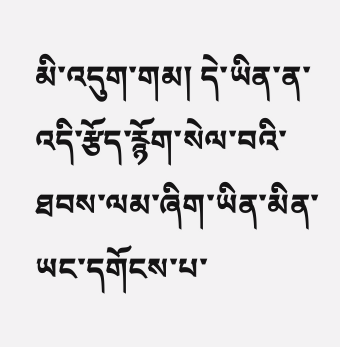མི་འདུག་གམ། དེ་ཡིན་ན་འདི་རྩོད་རྙོག་སེལ་བའི་ཐབས་ལམ་ཞིག་ཡིན་མིན་ཡང་དགོངས་པ་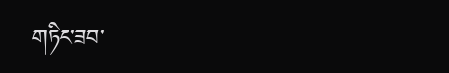གཏིང་ཟབ་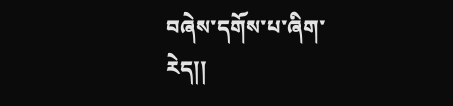བཞེས་དགོས་པ་ཞིག་རེད།།